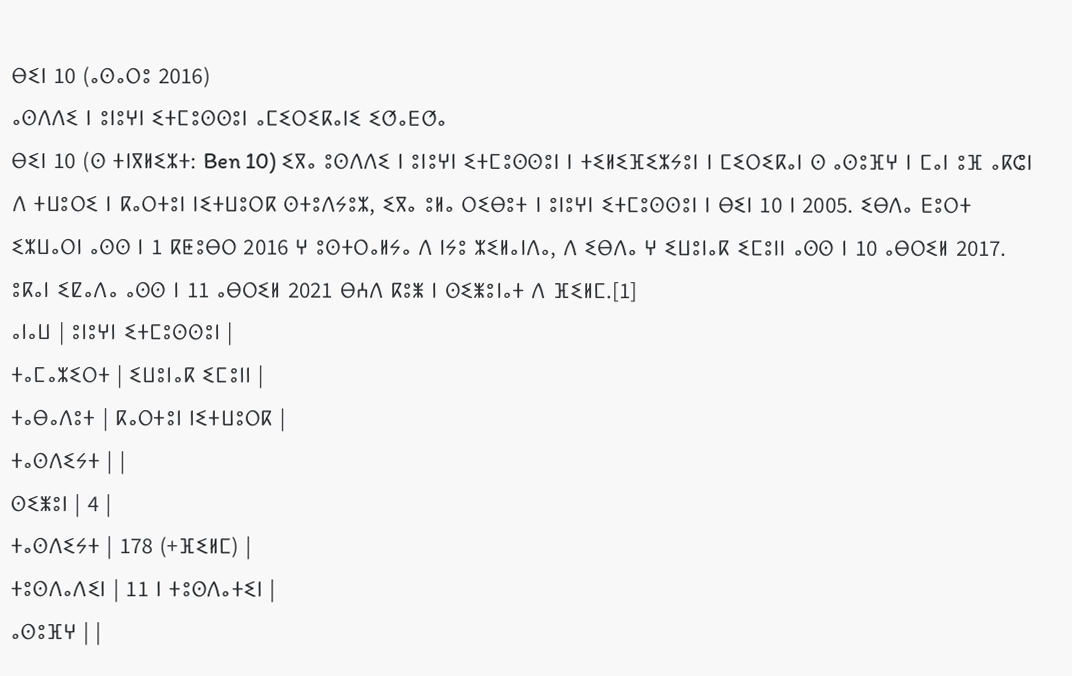ⴱⵉⵏ 10 (ⴰⵙⴰⵔⵓ 2016)
ⴰⵙⴷⴷⵉ ⵏ ⵓⵏⵓⵖⵏ ⵉⵜⵎⵓⵙⵙⵓⵏ ⴰⵎⵉⵔⵉⴽⴰⵏⵉ ⵉⵚⴰⴹⵚⴰ
ⴱⵉⵏ 10 (ⵙ ⵜⵏⴳⵍⵉⵣⵜ: Ben 10) ⵉⴳⴰ ⵓⵙⴷⴷⵉ ⵏ ⵓⵏⵓⵖⵏ ⵉⵜⵎⵓⵙⵙⵓⵏ ⵏ ⵜⵉⵍⵉⴼⵉⵣⵢⵓⵏ ⵏ ⵎⵉⵔⵉⴽⴰⵏ ⵙ ⴰⵙⵓⴼⵖ ⵏ ⵎⴰⵏ ⵓⴼ ⴰⴽⵛⵏ ⴷ ⵜⵡⵓⵔⵉ ⵏ ⴽⴰⵔⵜⵓⵏ ⵏⵉⵜⵡⵓⵔⴽ ⵙⵜⵓⴷⵢⵓⵣ, ⵉⴳⴰ ⵓⵍⴰ ⵔⵉⴱⵓⵜ ⵏ ⵓⵏⵓⵖⵏ ⵉⵜⵎⵓⵙⵙⵓⵏ ⵏ ⴱⵉⵏ 10 ⵏ 2005. ⵉⴱⴷⴰ ⴹⵓⵔⵜ ⵉⵣⵡⴰⵔⵏ ⴰⵙⵙ ⵏ 1 ⴽⵟⵓⴱⵔ 2016 ⵖ ⵓⵙⵜⵔⴰⵍⵢⴰ ⴷ ⵏⵢⵓ ⵣⵉⵍⴰⵏⴷⴰ, ⴷ ⵉⴱⴷⴰ ⵖ ⵉⵡⵓⵏⴰⴽ ⵉⵎⵓⵏⵏ ⴰⵙⵙ ⵏ 10 ⴰⴱⵔⵉⵍ 2017. ⵓⴽⴰⵏ ⵉⵇⴰⴷⴰ ⴰⵙⵙ ⵏ 11 ⴰⴱⵔⵉⵍ 2021 ⴱⵄⴷ ⴽⵓⵥ ⵏ ⵙⵉⵥⵓⵏⴰⵜ ⴷ ⴼⵉⵍⵎ.[1]
ⴰⵏⴰⵡ | ⵓⵏⵓⵖⵏ ⵉⵜⵎⵓⵙⵙⵓⵏ |
ⵜⴰⵎⴰⵣⵉⵔⵜ | ⵉⵡⵓⵏⴰⴽ ⵉⵎⵓⵏⵏ |
ⵜⴰⴱⴰⴷⵓⵜ | ⴽⴰⵔⵜⵓⵏ ⵏⵉⵜⵡⵓⵔⴽ |
ⵜⴰⵙⴷⵉⵢⵜ | |
ⵙⵉⵥⵓⵏ | 4 |
ⵜⴰⵙⴷⵉⵢⵜ | 178 (+ⴼⵉⵍⵎ) |
ⵜⵓⵙⴷⴰⴷⵉⵏ | 11 ⵏ ⵜⵓⵙⴷⴰⵜⵉⵏ |
ⴰⵙⵓⴼⵖ | |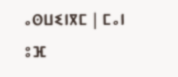ⴰⵙⵡⵉⵏⴳⵎ | ⵎⴰⵏ ⵓⴼ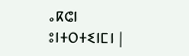ⴰⴽⵛⵏ ⵓⵏⵜⵔⵜⵉⵏⵎⵏ |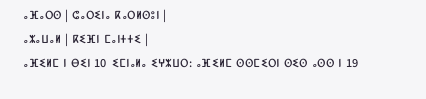ⴰⴼⴰⵔⵙ | ⵛⴰⵔⵉⵏⴰ ⴽⴰⵔⵍⵙⵓⵏ |
ⴰⵣⴰⵡⴰⵍ | ⴽⵉⴼⵏ ⵎⴰⵏⵜⵜⵉ |
ⴰⴼⵉⵍⵎ ⵏ ⴱⵉⵏ 10 ⵉⵎⵏⴰⵍⴰ ⵉⵖⵣⵡⵔ: ⴰⴼⵉⵍⵎ ⵙⵙⵎⵉⵔⵏ ⵙⵉⵙ ⴰⵙⵙ ⵏ 19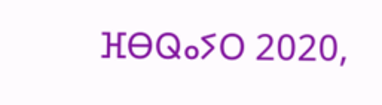ⴼⴱⵕⴰⵢⵔ 2020,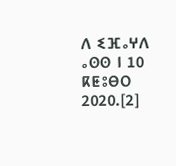ⴷ ⵉⴼⴰⵖⴷ ⴰⵙⵙ ⵏ 10 ⴽⵟⵓⴱⵔ 2020.[2]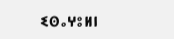ⵉⵙⴰⵖⵓⵍⵏ